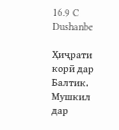16.9 C
Dushanbe

Ҳиҷрати корӣ дар Балтик. Мушкил дар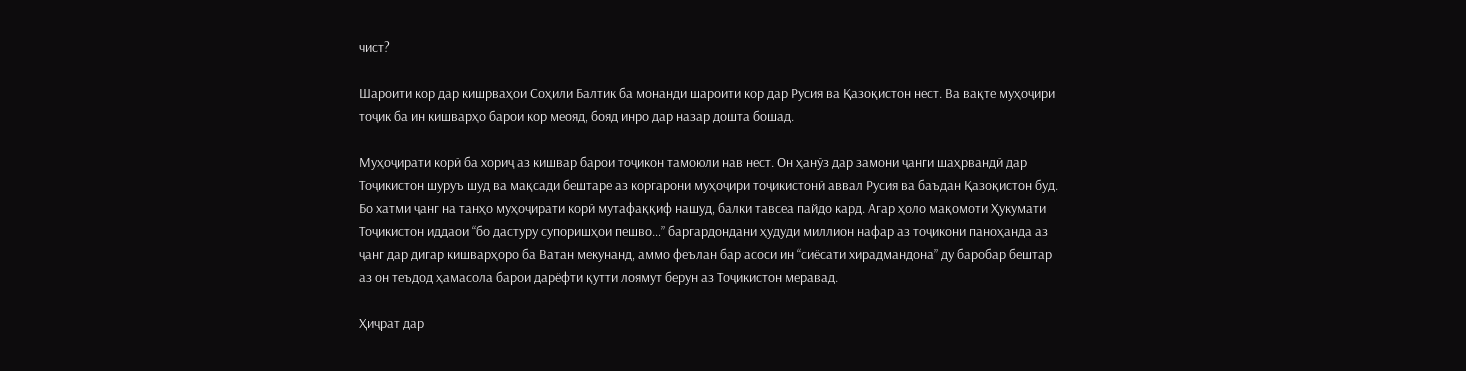чист?

Шароити кор дар кишрваҳои Соҳили Балтик ба монанди шароити кор дар Русия ва Қазоқистон нест. Ва вақте муҳоҷири тоҷик ба ин кишварҳо барои кор меояд, бояд инро дар назар дошта бошад.

Муҳоҷирати корӣ ба хориҷ аз кишвар барои тоҷикон тамоюли нав нест. Он ҳанӯз дар замони ҷанги шаҳрвандӣ дар Тоҷикистон шуруъ шуд ва мақсади бештаре аз коргарони муҳоҷири тоҷикистонӣ аввал Русия ва баъдан Қазоқистон буд. Бо хатми ҷанг на танҳо муҳоҷирати корӣ мутафаққиф нашуд, балки тавсеа пайдо кард. Агар ҳоло мақомоти Ҳукумати Тоҷикистон иддаои “бо дастуру супоришҳои пешво…” баргардондани ҳудуди миллион нафар аз тоҷикони паноҳанда аз ҷанг дар дигар кишварҳоро ба Ватан мекунанд, аммо феълан бар асоси ин “сиёсати хирадмандона” ду баробар бештар аз он теъдод ҳамасола барои дарёфти қутти лоямут берун аз Тоҷикистон меравад.

Ҳиҷрат дар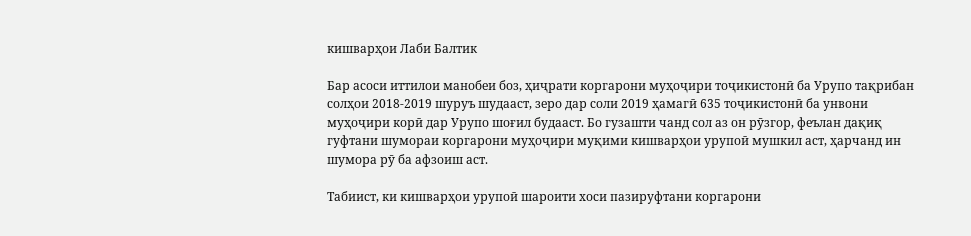кишварҳои Лаби Балтик

Бар асоси иттилои манобеи боз, ҳиҷрати коргарони муҳоҷири тоҷикистонӣ ба Урупо тақрибан солҳои 2018-2019 шуруъ шудааст, зеро дар соли 2019 ҳамагӣ 635 тоҷикистонӣ ба унвони муҳоҷири корӣ дар Урупо шоғил будааст. Бо гузашти чанд сол аз он рӯзгор, феълан дақиқ гуфтани шумораи коргарони муҳоҷири муқими кишварҳои урупоӣ мушкил аст, ҳарчанд ин шумора рӯ ба афзоиш аст.

Табиист, ки кишварҳои урупоӣ шароити хоси пазируфтани коргарони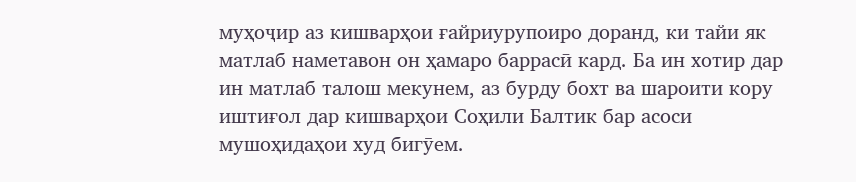муҳоҷир аз кишварҳои ғайриурупоиро доранд, ки тайи як матлаб наметавон он ҳамаро баррасӣ кард. Ба ин хотир дар ин матлаб талош мекунем, аз бурду бохт ва шароити кору иштиғол дар кишварҳои Соҳили Балтик бар асоси мушоҳидаҳои худ бигӯем.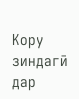Кору зиндагӣ дар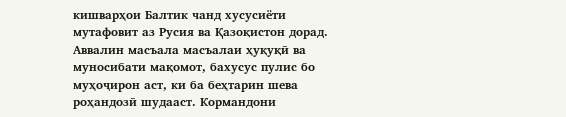кишварҳои Балтик чанд хусусиёти мутафовит аз Русия ва Қазоқистон дорад. Аввалин масъала масъалаи ҳуқуқӣ ва муносибати мақомот, бахусус пулис бо муҳоҷирон аст, ки ба беҳтарин шева роҳандозӣ шудааст. Кормандони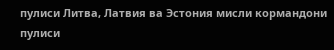пулиси Литва, Латвия ва Эстония мисли кормандони пулиси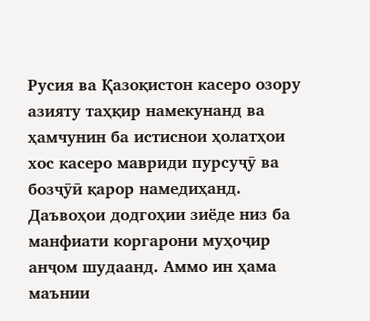Русия ва Қазоқистон касеро озору азияту таҳқир намекунанд ва ҳамчунин ба истиснои ҳолатҳои хос касеро мавриди пурсуҷӯ ва бозҷӯӣ қарор намедиҳанд. Даъвоҳои додгоҳии зиёде низ ба манфиати коргарони муҳоҷир анҷом шудаанд. Аммо ин ҳама маънии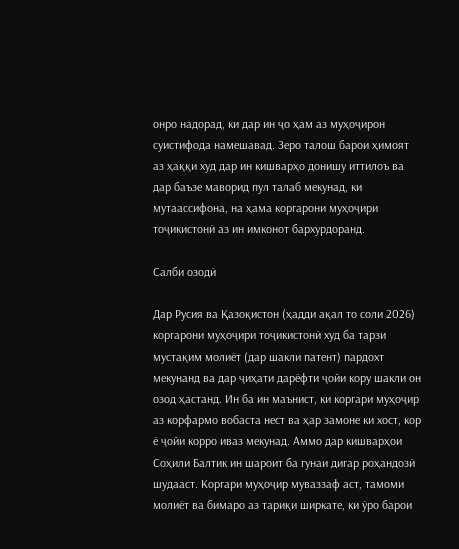онро надорад, ки дар ин ҷо ҳам аз муҳоҷирон суистифода намешавад. Зеро талош барои ҳимоят аз ҳаққи худ дар ин кишварҳо донишу иттилоъ ва дар баъзе маворид пул талаб мекунад, ки мутаассифона, на ҳама коргарони муҳоҷири тоҷикистонӣ аз ин имконот бархурдоранд.

Салби озодӣ

Дар Русия ва Қазоқистон (ҳадди ақал то соли 2026) коргарони муҳоҷири тоҷикистонӣ худ ба тарзи мустақим молиёт (дар шакли патент) пардохт мекунанд ва дар ҷиҳати дарёфти ҷойи кору шакли он озод ҳастанд. Ин ба ин маънист, ки коргари муҳоҷир аз корфармо вобаста нест ва ҳар замоне ки хост, кор ё ҷойи корро иваз мекунад. Аммо дар кишварҳои Соҳили Балтик ин шароит ба гунаи дигар роҳандозӣ шудааст. Коргари муҳоҷир муваззаф аст, тамоми молиёт ва бимаро аз тариқи ширкате, ки ӯро барои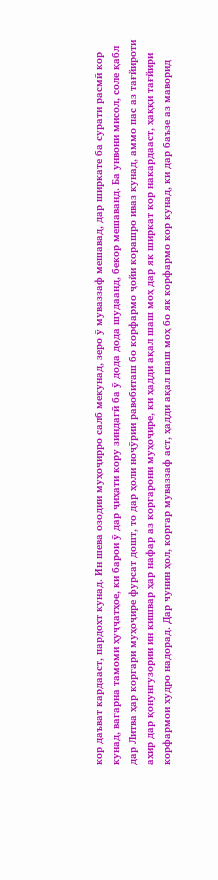кор даъват кардааст, пардохт кунад. Ин шева озодии муҳоҷирро салб мекунад, зеро ӯ муваззаф мешавад, дар ширкате ба сурати расмӣ кор кунад, вагарна тамоми ҳуҷҷатҳое, ки барои ӯ дар ҷиҳати кору зиндагӣ ба ӯ дода дода шудаанд, бекор мешаванд. Ба унвони мисол, соле қабл дар Литва ҳар коргари муҳоҷире фурсат дошт, то дар ҳоли ноҷӯрии равобиташ бо корфармо ҷойи корашро иваз кунад, аммо пас аз тағйироти ахир дар қонунгузории ин кишвар ҳар нафар аз коргарони муҳоҷире, ки ҳадди ақал шаш моҳ дар як ширкат кор накардааст, ҳаққи тағйири корфармои худро надорад. Дар чунин ҳол, коргар муваззаф аст, ҳадди ақал шаш моҳ бо як корфармо кор кунад, ки дар баъзе аз маворид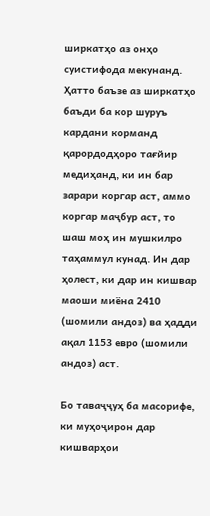ширкатҳо аз онҳо суистифода мекунанд. Ҳатто баъзе аз ширкатҳо баъди ба кор шуруъ кардани корманд қарордодҳоро тағйир медиҳанд, ки ин бар зарари коргар аст, аммо коргар маҷбур аст, то шаш моҳ ин мушкилро таҳаммул кунад. Ин дар ҳолест, ки дар ин кишвар маоши миёна 2410 (шомили андоз) ва ҳадди ақал 1153 евро (шомили андоз) аст.

Бо таваҷҷуҳ ба масорифе, ки муҳоҷирон дар кишварҳои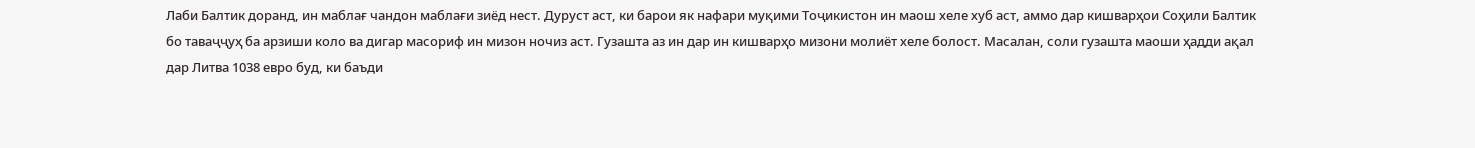Лаби Балтик доранд, ин маблағ чандон маблағи зиёд нест. Дуруст аст, ки барои як нафари муқими Тоҷикистон ин маош хеле хуб аст, аммо дар кишварҳои Соҳили Балтик бо таваҷҷуҳ ба арзиши коло ва дигар масориф ин мизон ночиз аст. Гузашта аз ин дар ин кишварҳо мизони молиёт хеле болост. Масалан, соли гузашта маоши ҳадди ақал дар Литва 1038 евро буд, ки баъди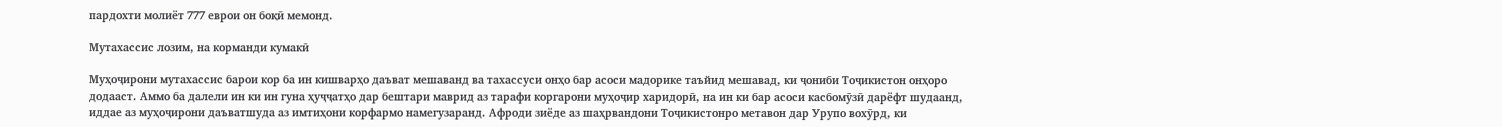пардохти молиёт 777 еврои он боқӣ мемонд.

Мутахассис лозим, на корманди кумакӣ

Муҳоҷирони мутахассис барои кор ба ин кишварҳо даъват мешаванд ва тахассуси онҳо бар асоси мадорике таъйид мешавад, ки ҷониби Тоҷикистон онҳоро додааст. Аммо ба далели ин ки ин гуна ҳуҷҷатҳо дар бештари маврид аз тарафи коргарони муҳоҷир харидорӣ, на ин ки бар асоси касбомӯзӣ дарёфт шудаанд, иддае аз муҳоҷирони даъватшуда аз имтиҳони корфармо намегузаранд. Афроди зиёде аз шаҳрвандони Тоҷикистонро метавон дар Урупо вохӯрд, ки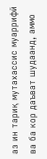аз ин тариқ мутахассис муаррифӣ ва ба кор даъват шудаанд, аммо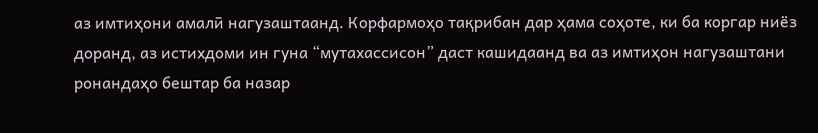аз имтиҳони амалӣ нагузаштаанд. Корфармоҳо тақрибан дар ҳама соҳоте, ки ба коргар ниёз доранд, аз истихдоми ин гуна “мутахассисон” даст кашидаанд ва аз имтиҳон нагузаштани ронандаҳо бештар ба назар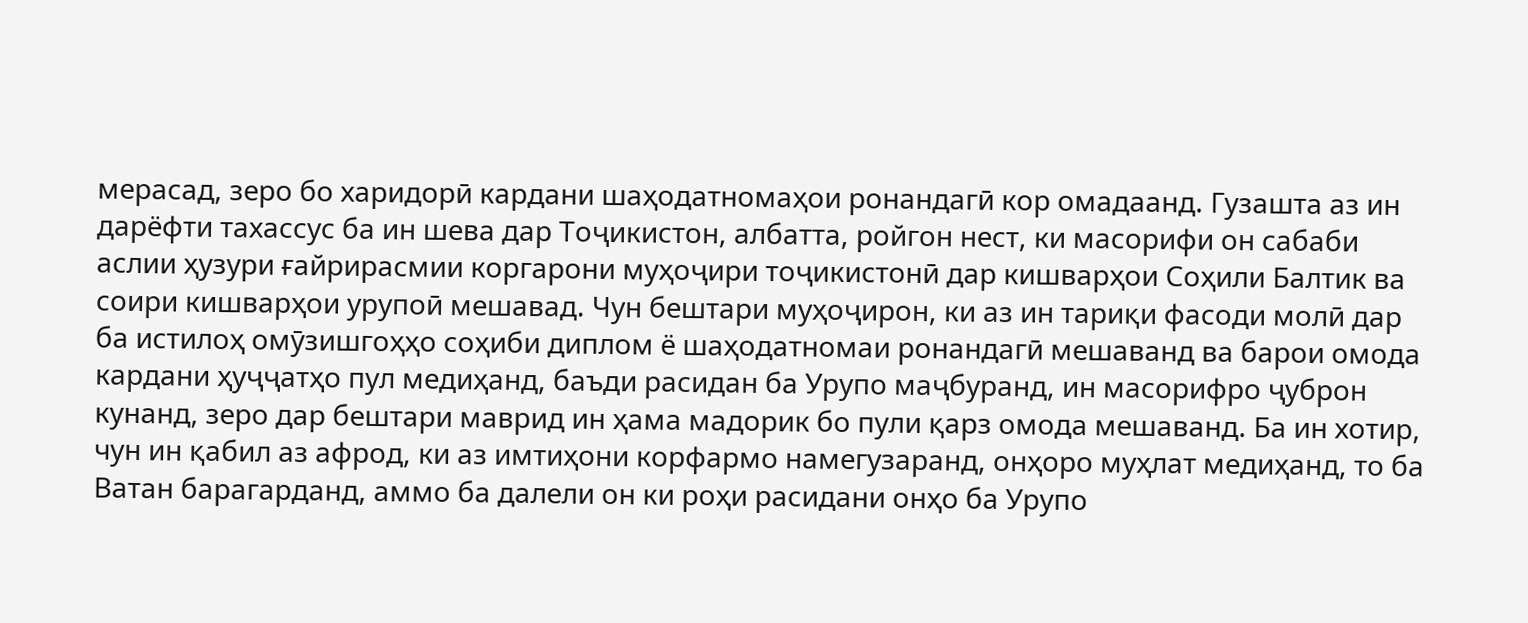мерасад, зеро бо харидорӣ кардани шаҳодатномаҳои ронандагӣ кор омадаанд. Гузашта аз ин дарёфти тахассус ба ин шева дар Тоҷикистон, албатта, ройгон нест, ки масорифи он сабаби аслии ҳузури ғайрирасмии коргарони муҳоҷири тоҷикистонӣ дар кишварҳои Соҳили Балтик ва соири кишварҳои урупоӣ мешавад. Чун бештари муҳоҷирон, ки аз ин тариқи фасоди молӣ дар ба истилоҳ омӯзишгоҳҳо соҳиби диплом ё шаҳодатномаи ронандагӣ мешаванд ва барои омода кардани ҳуҷҷатҳо пул медиҳанд, баъди расидан ба Урупо маҷбуранд, ин масорифро ҷуброн кунанд, зеро дар бештари маврид ин ҳама мадорик бо пули қарз омода мешаванд. Ба ин хотир, чун ин қабил аз афрод, ки аз имтиҳони корфармо намегузаранд, онҳоро муҳлат медиҳанд, то ба Ватан барагарданд, аммо ба далели он ки роҳи расидани онҳо ба Урупо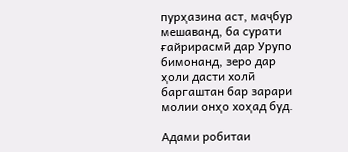пурҳазина аст, маҷбур мешаванд, ба сурати ғайрирасмӣ дар Урупо бимонанд, зеро дар ҳоли дасти холӣ баргаштан бар зарари молии онҳо хоҳад буд.

Адами робитаи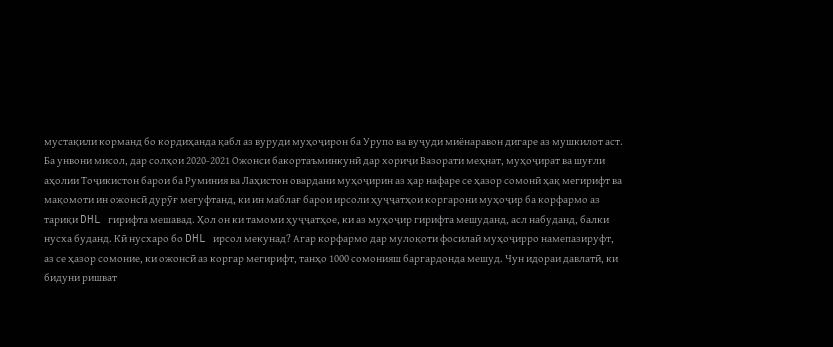мустақили корманд бо кордиҳанда қабл аз вуруди муҳоҷирон ба Урупо ва вуҷуди миёнаравон дигаре аз мушкилот аст. Ба унвони мисол, дар солҳои 2020-2021 Ожонси бакортаъминкунӣ дар хориҷи Вазорати меҳнат, муҳоҷират ва шуғли аҳолии Тоҷикистон барои ба Руминия ва Лаҳистон овардани муҳоҷирин аз ҳар нафаре се ҳазор сомонӣ ҳақ мегирифт ва мақомоти ин ожонсӣ дурӯғ мегуфтанд, ки ин маблағ барои ирсоли ҳуҷҷатҳои коргарони муҳоҷир ба корфармо аз тариқи DHL гирифта мешавад. Ҳол он ки тамоми ҳуҷҷатҳое, ки аз муҳоҷир гирифта мешуданд, асл набуданд, балки нусха буданд. Кӣ нусхаро бо DHL ирсол мекунад? Агар корфармо дар мулоқоти фосилаӣ муҳоҷирро намепазируфт, аз се ҳазор сомоние, ки ожонсӣ аз коргар мегирифт, танҳо 1000 сомонияш баргардонда мешуд. Чун идораи давлатӣ, ки бидуни ришват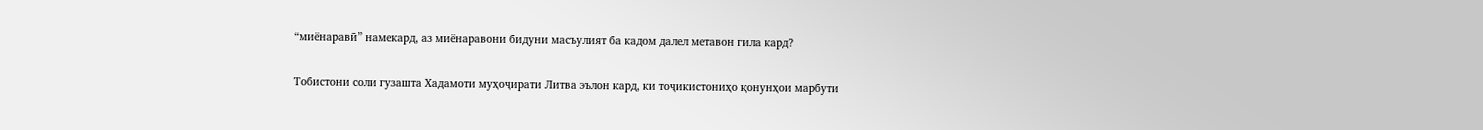“миёнаравӣ” намекард, аз миёнаравони бидуни масъулият ба кадом далел метавон гила кард?

Тобистони соли гузашта Хадамоти муҳоҷирати Литва эълон кард, ки тоҷикистониҳо қонунҳои марбути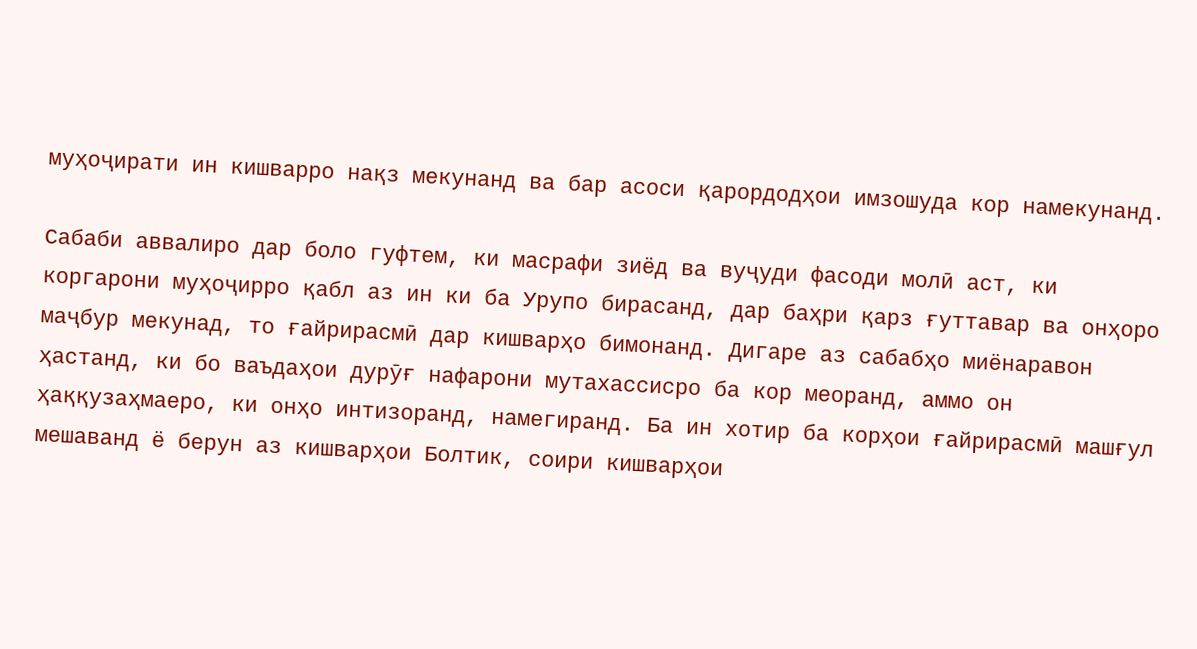муҳоҷирати ин кишварро нақз мекунанд ва бар асоси қарордодҳои имзошуда кор намекунанд.

Сабаби аввалиро дар боло гуфтем, ки масрафи зиёд ва вуҷуди фасоди молӣ аст, ки коргарони муҳоҷирро қабл аз ин ки ба Урупо бирасанд, дар баҳри қарз ғуттавар ва онҳоро маҷбур мекунад, то ғайрирасмӣ дар кишварҳо бимонанд. Дигаре аз сабабҳо миёнаравон ҳастанд, ки бо ваъдаҳои дурӯғ нафарони мутахассисро ба кор меоранд, аммо он ҳаққузаҳмаеро, ки онҳо интизоранд, намегиранд. Ба ин хотир ба корҳои ғайрирасмӣ машғул мешаванд ё берун аз кишварҳои Болтик, соири кишварҳои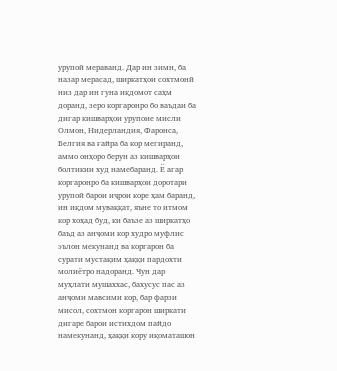урупоӣ мераванд. Дар ин зимн, ба назар мерасад, ширкатҳои сохтмонӣ низ дар ин гуна иқдомот саҳм доранд, зеро коргаронро бо ваъдаи ба дигар кишварҳои урупоие мисли Олмон, Нидерландия, Фаронса, Белгия ва ғайра ба кор мегиранд, аммо онҳоро берун аз кишварҳои болтикии худ намебаранд. Ё агар коргаронро ба кишварҳои доротари урупоӣ барои иҷрои коре ҳам баранд, ин иқдом муваққат, яъне то итмом кор хоҳад буд, ки баъзе аз ширкатҳо баъд аз анҷоми кор худро муфлис эълон мекунанд ва коргарон ба сурати мустақим ҳаққи пардохти молиётро надоранд. Чун дар муҳлати мушаххас, бахусус пас аз анҷоми мавсими кор, бар фарзи мисол, сохтмон коргарон ширкати дигаре барои истихдом пайдо намекунанд, ҳаққи кору иқоматашон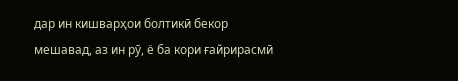дар ин кишварҳои болтикӣ бекор мешавад, аз ин рӯ, ё ба кори ғайрирасмӣ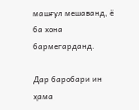машғул мешаванд, ё ба хона бармегарданд.

Дар баробари ин ҳама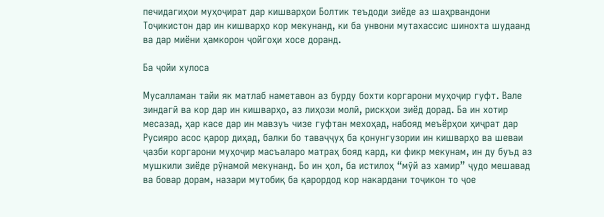печидагиҳои муҳоҷират дар кишварҳои Болтик теъдоди зиёде аз шаҳрвандони Тоҷикистон дар ин кишварҳо кор мекунанд, ки ба унвони мутахассис шинохта шудаанд ва дар миёни ҳамкорон ҷойгоҳи хосе доранд.

Ба ҷойи хулоса

Мусалламан тайи як матлаб наметавон аз бурду бохти коргарони муҳоҷир гуфт. Вале зиндагӣ ва кор дар ин кишварҳо, аз лиҳози молӣ, рискҳои зиёд дорад. Ба ин хотир месазад, ҳар касе дар ин мавзуъ чизе гуфтан мехоҳад, набояд меъёрҳои ҳиҷрат дар Русияро асос қарор диҳад, балки бо таваҷҷуҳ ба қонунгузории ин кишварҳо ва шеваи ҷазби коргарони муҳоҷир масъаларо матраҳ бояд кард, ки фикр мекунам, ин ду буъд аз мушкили зиёде рӯнамоӣ мекунанд. Бо ин ҳол, ба истилоҳ “мӯй аз хамир” ҷудо мешавад ва бовар дорам, назари мутобиқ ба қарордод кор накардани тоҷикон то ҷое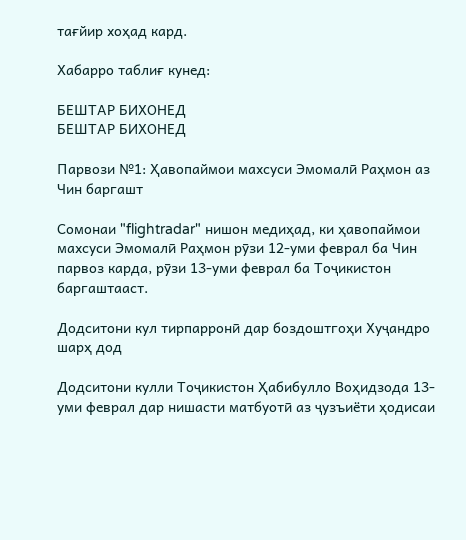тағйир хоҳад кард.

Хабарро таблиғ кунед:

БЕШТАР БИХОНЕД
БЕШТАР БИХОНЕД

Парвози №1: Ҳавопаймои махсуси Эмомалӣ Раҳмон аз Чин баргашт

Cомонаи "flightradar" нишон медиҳад, ки ҳавопаймои махсуси Эмомалӣ Раҳмон рӯзи 12-уми феврал ба Чин парвоз карда, рӯзи 13-уми феврал ба Тоҷикистон баргаштааст.

Додситони кул тирпарронӣ дар боздоштгоҳи Хуҷандро шарҳ дод

Додситони кулли Тоҷикистон Ҳабибулло Воҳидзода 13-уми феврал дар нишасти матбуотӣ аз ҷузъиёти ҳодисаи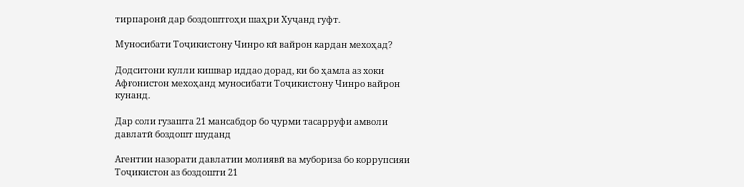тирпаронӣ дар боздоштгоҳи шаҳри Хуҷанд гуфт.

Муносибати Тоҷикистону Чинро кӣ вайрон кардан мехоҳад?

Додситони кулли кишвар иддао дорад, ки бо ҳамла аз хоки Афғонистон мехоҳанд муносибати Тоҷикистону Чинро вайрон кунанд.

Дар соли гузашта 21 мансабдор бо ҷурми тасарруфи амволи давлатӣ боздошт шуданд

Агентии назорати давлатии молиявӣ ва мубориза бо коррупсияи Тоҷикистон аз боздошти 21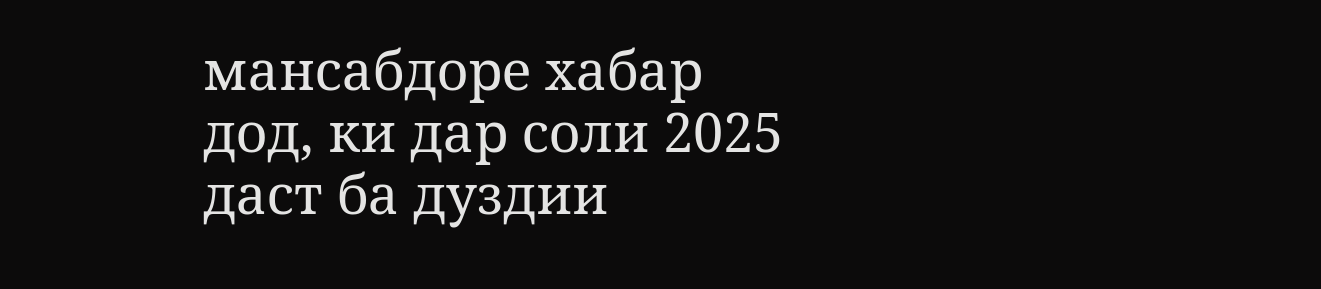мансабдоре хабар дод, ки дар соли 2025 даст ба дуздии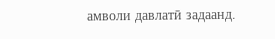амволи давлатӣ задаанд.